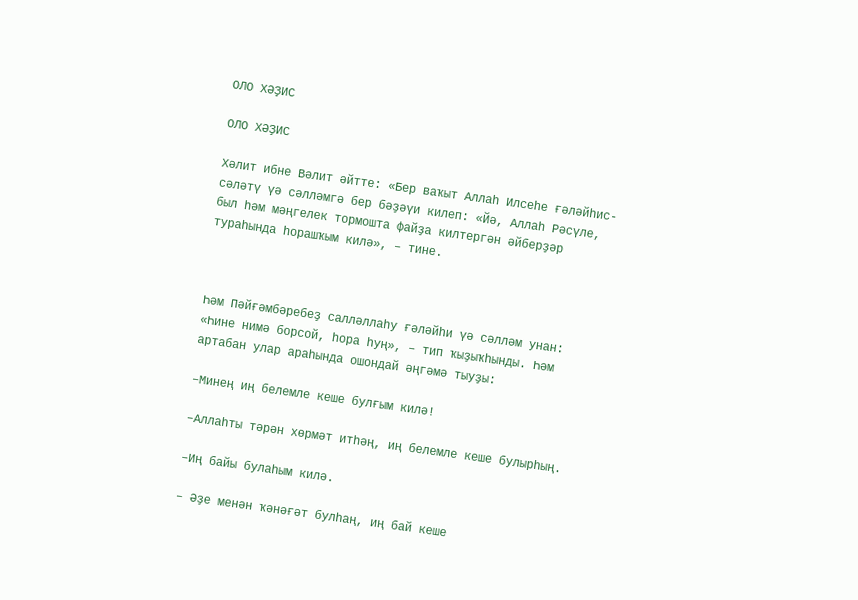ОЛО ХӘҘИС

ОЛО ХӘҘИС

Хәлит ибне Вәлит әйтте: «Бер ваҡыт Аллаһ Илсеһе ғәләйһис-сәләтү үә сәлләмгә бер бәҙәүи килеп: «Йә, Аллаһ Рәсүле, был һәм мәңгелек тормошта файҙа килтергән әйберҙәр тураһында һорашҡым килә», – тине.



Һәм Пәйғәмбәребеҙ салләллаһу ғәләйһи үә сәлләм унан: «Һине нимә борсой, һора һуң», – тип ҡыҙыҡһынды. Һәм артабан улар араһында ошондай әңгәмә тыуҙы:

–Минең иң белемле кеше булғым килә!

–Аллаһты тәрән хөрмәт итһәң, иң белемле кеше булырһың.

–Иң байы булаһым килә.

– Әҙе менән ҡәнәғәт булһаң, иң бай кеше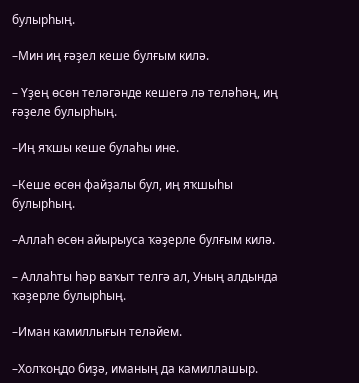булырһың.

–Мин иң ғәҙел кеше булғым килә.

– Үҙең өсөн теләгәнде кешегә лә теләһәң, иң ғәҙеле булырһың.

–Иң яҡшы кеше булаһы ине.

–Кеше өсөн файҙалы бул, иң яҡшыһы булырһың.

–Аллаһ өсөн айырыуса ҡәҙерле булғым килә.

– Аллаһты һәр ваҡыт телгә ал, Уның алдында ҡәҙерле булырһың.

–Иман камиллығын теләйем.

–Холҡоңдо биҙә, иманың да камиллашыр.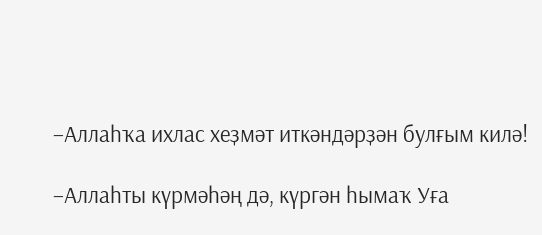–Аллаһҡа ихлас хеҙмәт иткәндәрҙән булғым килә!

–Аллаһты күрмәһәң дә, күргән һымаҡ Уға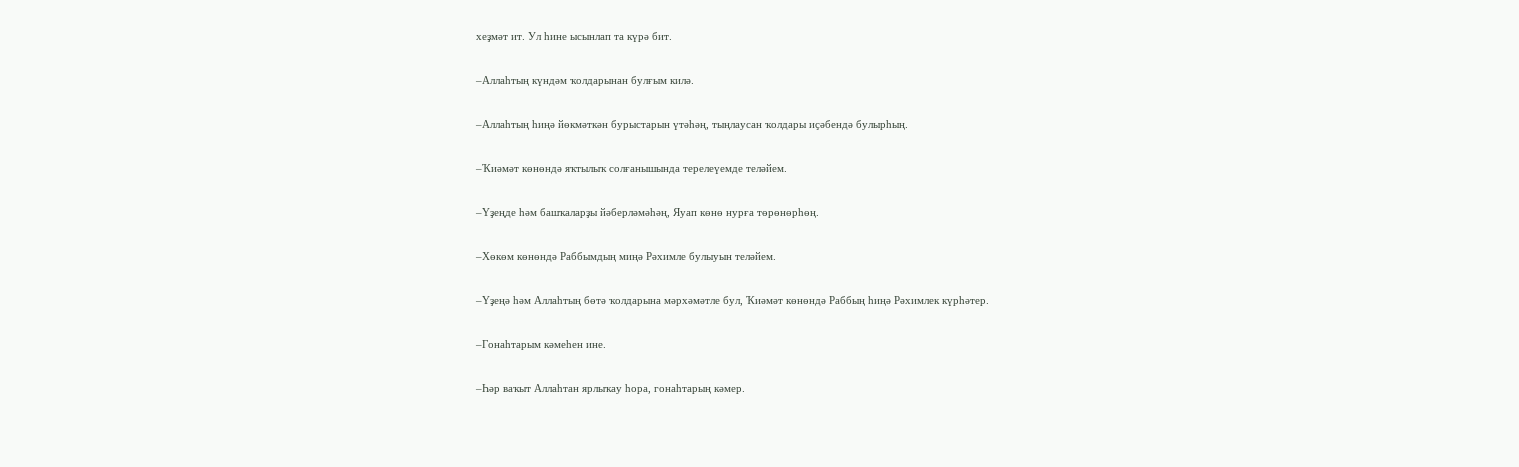хеҙмәт ит. Ул һине ысынлап та күрә бит.

–Аллаһтың күндәм ҡолдарынан булғым килә.

–Аллаһтың һиңә йөкмәткән бурыстарын үтәһәң, тыңлаусан ҡолдары иҫәбендә булырһың.

–Ҡиәмәт көнөндә яҡтылыҡ солғанышында терелеүемде теләйем.

–Үҙеңде һәм башҡаларҙы йәберләмәһәң, Яуап көнө нурға төрөнөрһөң.

–Хөкөм көнөндә Раббымдың миңә Рәхимле булыуын теләйем.

–Үҙеңә һәм Аллаһтың бөтә ҡолдарына мәрхәмәтле бул, Ҡиәмәт көнөндә Раббың һиңә Рәхимлек күрһәтер.

–Гонаһтарым кәмеһен ине.

–Һәр ваҡыт Аллаһтан ярлыҡау һора, гонаһтарың кәмер.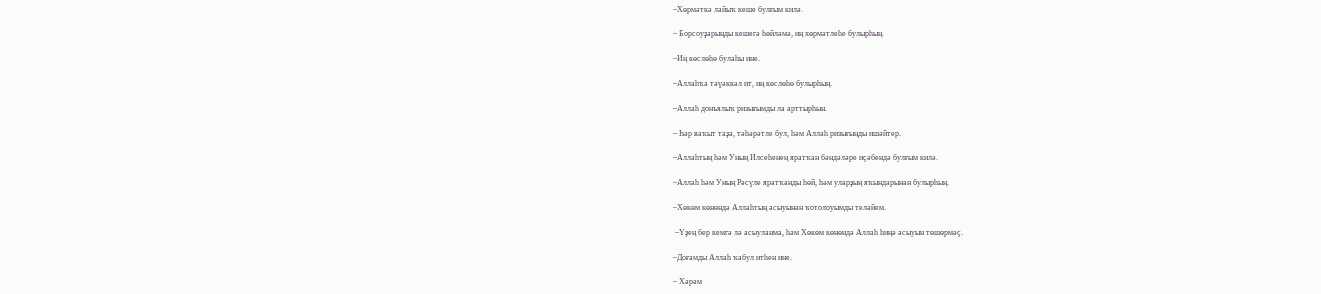–Хөрмәткә лайыҡ кеше булғым килә.

– Борсоуҙарыңды кешегә һөйләмә, иң хөрмәтлеһе булырһың.

–Иң көслөһө булаһы ине.

–Аллаһҡа тәүәккәл ит, иң көслөһө булырһың.

–Аллаһ донъялыҡ ризығымды ла арттырһын.

– Һәр ваҡыт таҙа, тәһәрәтле бул, һәм Аллаһ ризығыңды ишәйтер.

–Аллаһтың һәм Уның Илсеһенең яратҡан бәндәләре иҫәбендә булғым килә.

–Аллаһ һәм Уның Рәсүле яратҡанды һөй, һәм уларҙың яҡындарынан булырһың.

–Хөкөм көнөндә Аллаһтың асыуынан ҡотолоуымды теләйем.

 –Үҙең бер кемгә лә асыуланма, һәм Хөкөм көнөндә Аллаһ һиңә асыуын төшөрмәҫ.

–Доғамды Аллаһ ҡабул итһен ине.

– Хәрәм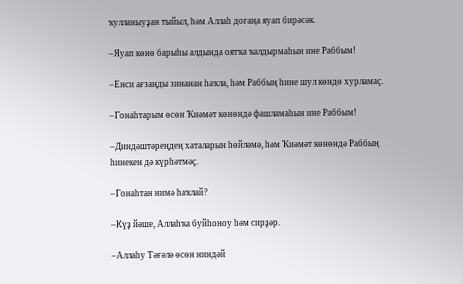ҡулланыуҙан тыйыл, һәм Аллаһ доғаңа яуап бирәсәк.

–Яуап көнө барыһы алдында оятҡа ҡалдырмаһын ине Раббым!

–Енси ағзаңды зинанан һаҡла, һәм Раббың һине шул көндө хурламаҫ.

–Гонаһтарым өсөн Ҡиәмәт көнөндә фашламаһын ине Раббым!

–Диндәштәреңдең хаталарын һөйләмә, һәм Ҡиәмәт көнөндә Раббың һинекен дә күрһәтмәҫ.

–Гонаһтан нимә һаҡлай?

–Күҙ йәше, Аллаһҡа буйһоноу һәм сирҙәр.

–Аллаһу Тәғәлә өсөн ниндәй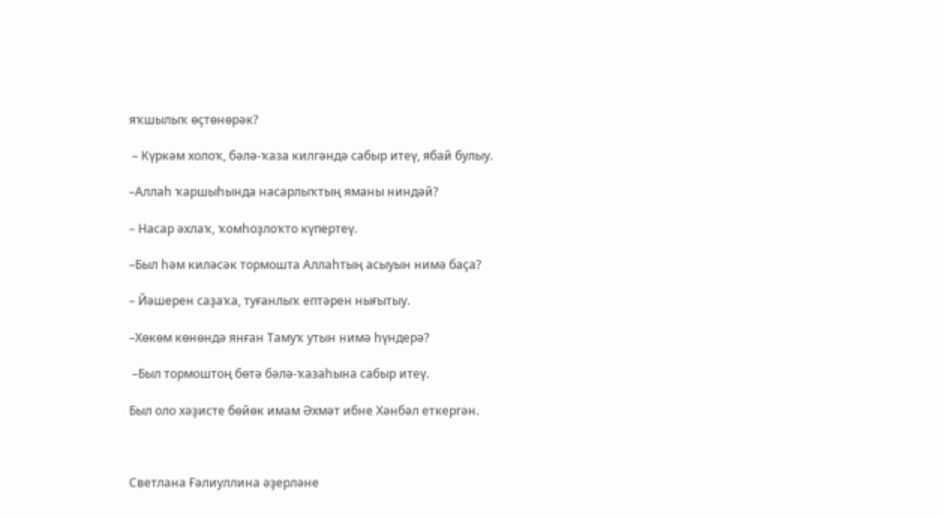яҡшылыҡ өҫтөнөрәк?

 – Күркәм холоҡ, бәлә-ҡаза килгәндә сабыр итеү, ябай булыу.

–Аллаһ ҡаршыһында насарлыҡтың яманы ниндәй?

– Насар әхлаҡ, ҡомһоҙлоҡто күпертеү.

–Был һәм киләсәк тормошта Аллаһтың асыуын нимә баҫа?

– Йәшерен саҙаҡа, туғанлыҡ ептәрен нығытыу.

–Хөкөм көнөндә янған Тамуҡ утын нимә һүндерә?

 –Был тормоштоң бөтә бәлә-ҡазаһына сабыр итеү.

Был оло хәҙисте бөйөк имам Әхмәт ибне Хәнбәл еткергән.



Светлана Ғәлиуллина әҙерләне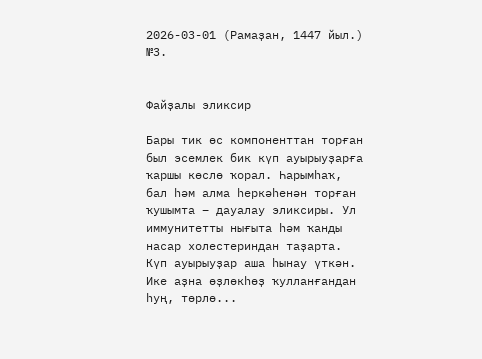2026-03-01 (Рамаҙан, 1447 йыл.) №3.


Файҙалы эликсир

Бары тик өс компоненттан торған был эсемлек бик күп ауырыуҙарға ҡаршы көслө ҡорал. Һарымһаҡ, бал һәм алма һеркәһенән торған ҡушымта – дауалау эликсиры. Ул иммунитетты нығыта һәм ҡанды насар холестериндан таҙарта. Күп ауырыуҙар аша һынау үткән. Ике аҙна өҙлөкһөҙ ҡулланғандан һуң, төрлө...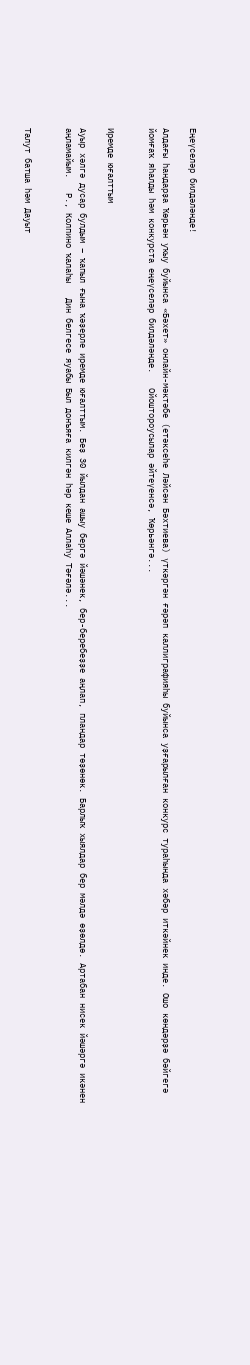Еңеүселәр билдәләнде!

Алдағы һандарҙа Ҡөрьән уҡыу буйынса «Бәхет» онлайн-мәктәбе (етәксеһе Ләйсән Бәхтиева) үткәргән ғәрәп каллиграфияһы буйынса уҙғарылған конкурс тураһында хәбәр иткәйнек инде. Ошо көндәрҙә бәйгегә йомғаҡ яһалды һәм конкурста еңеүселәр билдәләнде.   Ойоштороусылар әйтеүенсә, Ҡөрьәнгә...


Иремде юғалттым

Ауыр хәлгә дусар булдым – ҡапыл ғына ҡәҙерле иремде юғалттым. Беҙ 30 йылдан ашыу бергә йәшәнек, бер-беребеҙҙе аңлап, пландар төҙөнөк. Барлыҡ хыялдар бер мәлдә өҙөлдө. Артабан нисек йәшәргә икәнен аңламайым.   Р., Колпино ҡалаһы   Дин белгесе яуабы Был донъяға килгән һәр кеше Аллаһу Тәғәлә...


Талут батша һәм Дауыт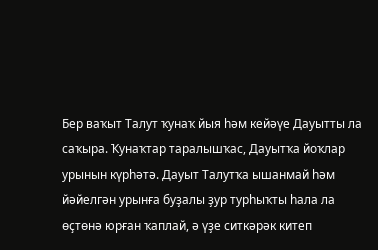Бер ваҡыт Талут ҡунаҡ йыя һәм кейәүе Дауытты ла саҡыра. Ҡунаҡтар таралышҡас, Дауытҡа йоҡлар урынын күрһәтә. Дауыт Талутҡа ышанмай һәм йәйелгән урынға буҙалы ҙур турһыҡты һала ла өҫтөнә юрған ҡаплай, ә үҙе ситкәрәк китеп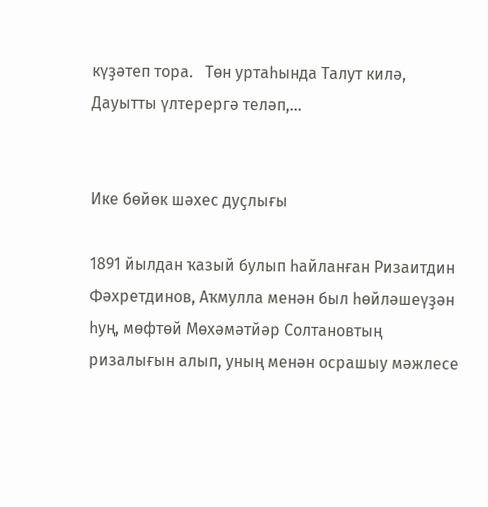күҙәтеп тора.   Төн уртаһында Талут килә, Дауытты үлтерергә теләп,...


Ике бөйөк шәхес дуҫлығы

1891 йылдан ҡазый булып һайланған Ризаитдин Фәхретдинов, Аҡмулла менән был һөйләшеүҙән һуң, мөфтөй Мөхәмәтйәр Солтановтың ризалығын алып, уның менән осрашыу мәжлесе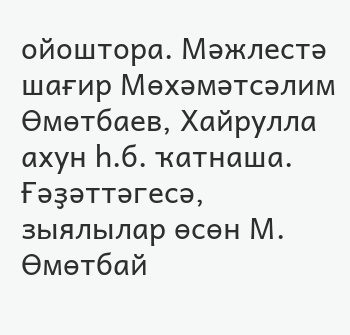ойоштора. Мәжлестә шағир Мөхәмәтсәлим Өмөтбаев, Хайрулла ахун һ.б. ҡатнаша. Ғәҙәттәгесә, зыялылар өсөн М. Өмөтбай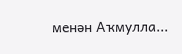менән Аҡмулла...